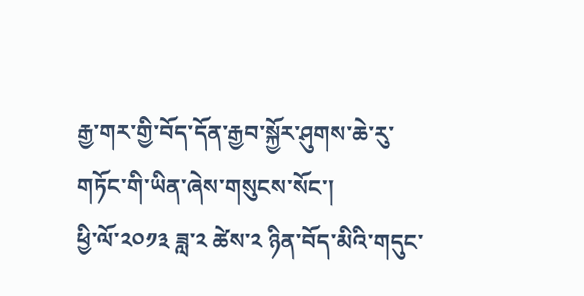རྒྱ་གར་གྱི་བོད་དོན་རྒྱབ་སྐྱོར་ཤུགས་ཆེ་རུ་གཏོང་གི་ཡིན་ཞེས་གསུངས་སོང་།
ཕྱི་ལོ་༢༠༡༣ ཟླ་༢ ཚེས་༢ ཉིན་བོད་མིའི་གདུང་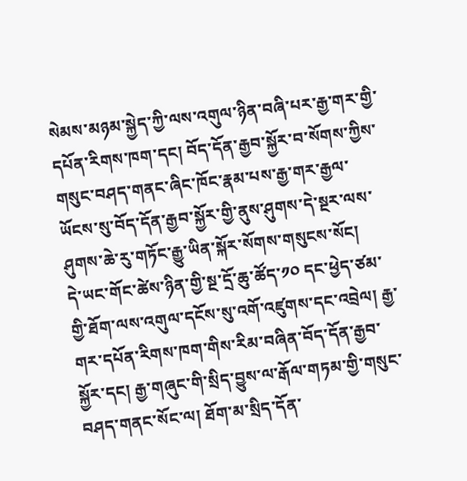སེམས་མཉམ་སྐྱེད་ཀྱི་ལས་འགུལ་ཉིན་བཞི་པར་རྒྱ་གར་གྱི་དཔོན་རིགས་ཁག་དང། བོད་དོན་རྒྱབ་སྐྱོར་བ་སོགས་ཀྱིས་གསུང་བཤད་གནང་ཞིང་ཁོང་རྣམ་པས་རྒྱ་གར་རྒྱལ་ཡོངས་སུ་བོད་དོན་རྒྱབ་སྐྱོར་གྱི་ནུས་ཤུགས་དེ་སྔར་ལས་ཤུགས་ཆེ་རུ་གཏོང་རྒྱུ་ཡིན་སྐོར་སོགས་གསུངས་སོང།
དེ་ཡང་གོང་ཚེས་ཉིན་གྱི་སྔ་དྲོ་ཆུ་ཚོད་༡༠ དང་ཕྱེད་ཙམ་གྱི་ཐོག་ལས་འགུལ་དངོས་སུ་འགོ་འཛུགས་དང་འབྲེལ། རྒྱ་གར་དཔོན་རིགས་ཁག་གིས་རིམ་བཞིན་བོད་དོན་རྒྱབ་སྐྱོར་དང། རྒྱ་གཞུང་གི་སྲིད་བྱུས་ལ་རྒོལ་གཏམ་གྱི་གསུང་བཤད་གནང་སོང་ལ། ཐོག་མ་སྲིད་དོན་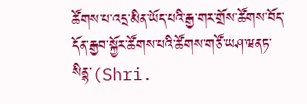ཚོགས་པ་འདྲ་མིན་ཡོད་པའི་རྒྱ་གར་གྲོས་ཚོགས་བོད་དོན་རྒྱབ་སྐྱོར་ཚོགས་པའི་ཚོགས་གཙོ་ཡཤ་ཝནཏ་སིནྷ་(Shri.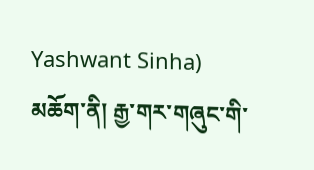Yashwant Sinha) མཆོག་ནི། རྒྱ་གར་གཞུང་གི་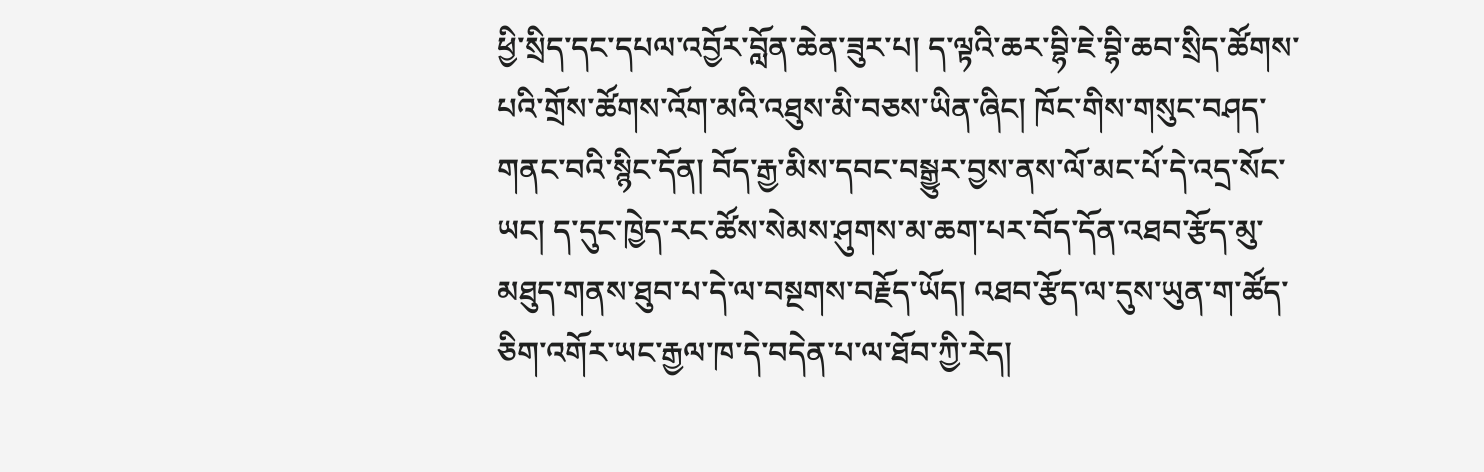ཕྱི་སྲིད་དང་དཔལ་འབྱོར་བློན་ཆེན་ཟུར་པ། ད་ལྟའི་ཆར་བྷི་ཇེ་བྷི་ཆབ་སྲིད་ཚོགས་པའི་གྲོས་ཚོགས་འོག་མའི་འཐུས་མི་བཅས་ཡིན་ཞིང། ཁོང་གིས་གསུང་བཤད་གནང་བའི་སྙིང་དོན། བོད་རྒྱ་མིས་དབང་བསྒྱུར་བྱས་ནས་ལོ་མང་པོ་དེ་འདྲ་སོང་ཡང། ད་དུང་ཁྱེད་རང་ཚོས་སེམས་ཤུགས་མ་ཆག་པར་བོད་དོན་འཐབ་རྩོད་མུ་མཐུད་གནས་ཐུབ་པ་དེ་ལ་བསྔགས་བརྗོད་ཡོད། འཐབ་རྩོད་ལ་དུས་ཡུན་ག་ཚོད་ཅིག་འགོར་ཡང་རྒྱལ་ཁ་དེ་བདེན་པ་ལ་ཐོབ་ཀྱི་རེད།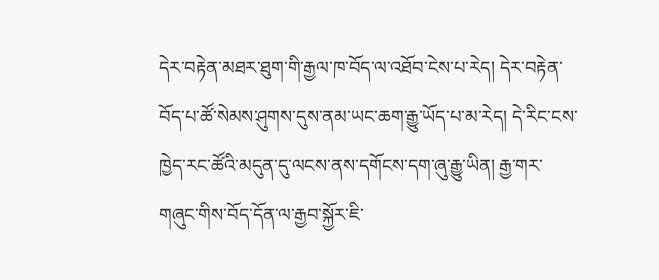དེར་བརྟེན་མཐར་ཐུག་གི་རྒྱལ་ཁ་བོད་ལ་འཐོབ་ངེས་པ་རེད། དེར་བརྟེན་བོད་པ་ཚོ་སེམས་ཤུགས་དུས་ནམ་ཡང་ཆག་རྒྱུ་ཡོད་པ་མ་རེད། དེ་རིང་ངས་ཁྱེད་རང་ཚོའི་མདུན་དུ་ལངས་ནས་དགོངས་དག་ཞུ་རྒྱུ་ཡིན། རྒྱ་གར་གཞུང་གིས་བོད་དོན་ལ་རྒྱབ་སྐྱོར་ཇི་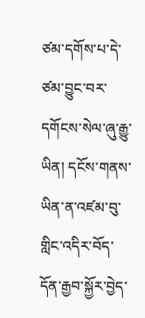ཙམ་དགོས་པ་དེ་ཙམ་བྱུང་བར་དགོངས་སེལ་ཞུ་རྒྱུ་ཡིན། དངོས་གནས་ཡིན་ན་འཛམ་བུ་གླིང་འདིར་བོད་དོན་རྒྱབ་སྐྱོར་བྱེད་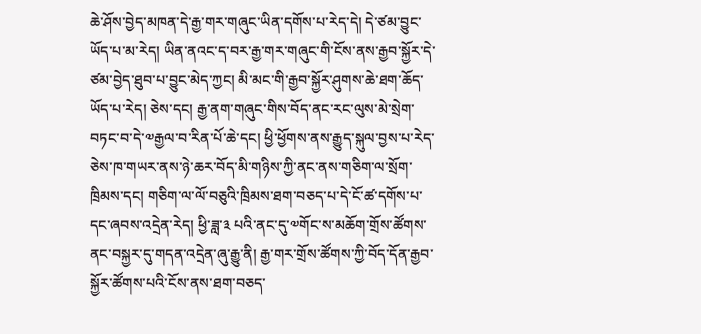ཆེ་ཤོས་བྱེད་མཁན་དེ་རྒྱ་གར་གཞུང་ཡིན་དགོས་པ་རེད་དེ། དེ་ཙམ་བྱུང་ཡོད་པ་མ་རེད། ཡིན་ནའང་ད་བར་རྒྱ་གར་གཞུང་གི་ངོས་ནས་རྒྱབ་སྐྱོར་དེ་ཙམ་བྱེད་ཐུབ་པ་བྱུང་མེད་ཀྱང། མི་མང་གི་རྒྱབ་སྐྱོར་ཤུགས་ཆེ་ཐག་ཆོད་ཡོད་པ་རེད། ཅེས་དང། རྒྱ་ནག་གཞུང་གིས་བོད་ནང་རང་ལུས་མེ་སྲེག་བཏང་བ་དེ་༧རྒྱལ་བ་རིན་པོ་ཆེ་དང། ཕྱི་ཕྱོགས་ནས་རྒྱུད་སྐུལ་བྱས་པ་རེད་ཅེས་ཁ་གཡར་ནས་ཉེ་ཆར་བོད་མི་གཉིས་ཀྱི་ནང་ནས་གཅིག་ལ་སྲོག་ཁྲིམས་དང། གཅིག་ལ་ལོ་བཅུའི་ཁྲིམས་ཐག་བཅད་པ་དེ་ངོ་ཚ་དགོས་པ་དང་ཞབས་འདྲེན་རེད། ཕྱི་ཟླ་༣ པའི་ནང་དུ་༧གོང་ས་མཆོག་གྲོས་ཚོགས་ནང་བསྐྱར་དུ་གདན་འདྲེན་ཞུ་རྒྱུ་ནི། རྒྱ་གར་གྲོས་ཚོགས་ཀྱི་བོད་དོན་རྒྱབ་སྐྱོར་ཚོགས་པའི་ངོས་ནས་ཐག་བཅད་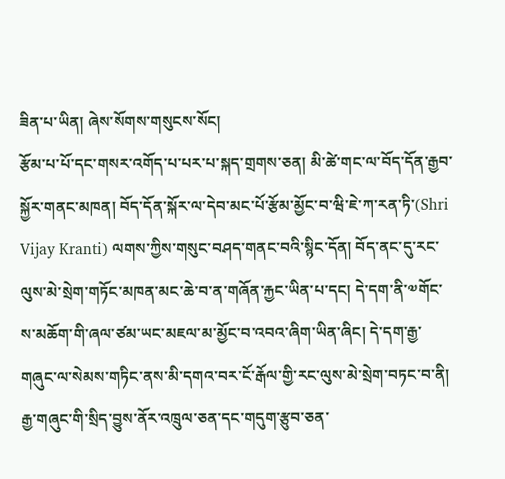ཟིན་པ་ཡིན། ཞེས་སོགས་གསུངས་སོང།
རྩོམ་པ་པོ་དང་གསར་འགོད་པ་པར་པ་སྐད་གྲགས་ཅན། མི་ཚེ་གང་ལ་བོད་དོན་རྒྱབ་སྐྱོར་གནང་མཁན། བོད་དོན་སྐོར་ལ་དེབ་མང་པོ་རྩོམ་མྱོང་བ་ཝི་ཇེ་ཀ་རན་ཏི་(Shri Vijay Kranti) ལགས་ཀྱིས་གསུང་བཤད་གནང་བའི་སྙིང་དོན། བོད་ནང་དུ་རང་ལུས་མེ་སྲེག་གཏོང་མཁན་མང་ཆེ་བ་ན་གཞོན་རྐྱང་ཡིན་པ་དང། དེ་དག་ནི་༧གོང་ས་མཆོག་གི་ཞལ་ཙམ་ཡང་མཇལ་མ་མྱོང་བ་འབའ་ཞིག་ཡིན་ཞིང། དེ་དག་རྒྱ་གཞུང་ལ་སེམས་གཏིང་ནས་མི་དགའ་བར་ངོ་རྒོལ་གྱི་རང་ལུས་མེ་སྲེག་བཏང་བ་ནི། རྒྱ་གཞུང་གི་སྲིད་བྱུས་ནོར་འཁྲུལ་ཅན་དང་གདུག་རྩུབ་ཅན་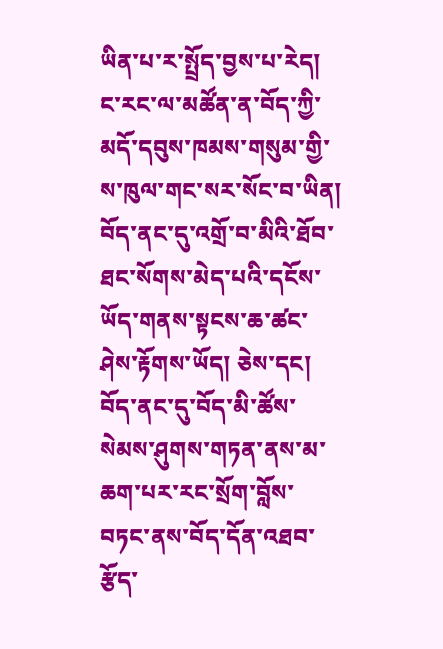ཡིན་པ་ར་སྤྲོད་བྱས་པ་རེད། ང་རང་ལ་མཚོན་ན་བོད་ཀྱི་མདོ་དབུས་ཁམས་གསུམ་གྱི་ས་ཁུལ་གང་སར་སོང་བ་ཡིན། བོད་ནང་དུ་འགྲོ་བ་མིའི་ཐོབ་ཐང་སོགས་མེད་པའི་དངོས་ཡོད་གནས་སྟངས་ཆ་ཚང་ཤེས་རྟོགས་ཡོད། ཅེས་དང། བོད་ནང་དུ་བོད་མི་ཚོས་སེམས་ཤུགས་གཏན་ནས་མ་ཆག་པར་རང་སྲོག་བློས་བཏང་ནས་བོད་དོན་འཐབ་རྩོད་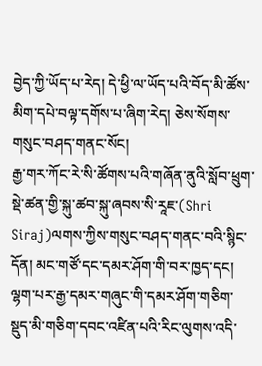བྱེད་ཀྱི་ཡོད་པ་རེད། དེ་ཕྱི་ལ་ཡོད་པའི་བོད་མི་ཚོས་མིག་དཔེ་བལྟ་དགོས་པ་ཞིག་རེད། ཅེས་སོགས་གསུང་བཤད་གནང་སོང།
རྒྱ་གར་ཀོང་རེ་སི་ཚོགས་པའི་གཞོན་ནུའི་སློབ་ཕྲུག་སྡེ་ཚན་གྱི་སྐུ་ཚབ་སྐུ་ཞབས་སི་རཱཇ་(Shri Siraj)ལགས་ཀྱིས་གསུང་བཤད་གནང་བའི་སྙིང་དོན། མང་གཙོ་དང་དམར་ཤོག་གི་བར་ཁྱད་དང། ལྷག་པར་རྒྱ་དམར་གཞུང་གི་དམར་ཤོག་གཅིག་སྡུད་མི་གཅིག་དབང་འཛིན་པའི་རིང་ལུགས་འདི་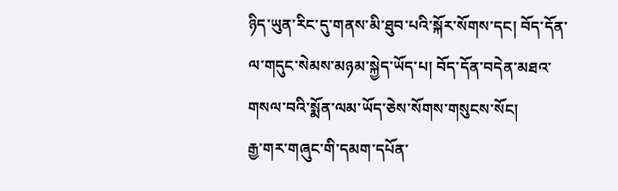ཉིད་ཡུན་རིང་དུ་གནས་མི་ཐུབ་པའི་སྐོར་སོགས་དང། བོད་དོན་ལ་གདུང་སེམས་མཉམ་སྐྱེད་ཡོད་པ། བོད་དོན་བདེན་མཐའ་གསལ་བའི་སྨོན་ལམ་ཡོད་ཅེས་སོགས་གསུངས་སོང།
རྒྱ་གར་གཞུང་གི་དམག་དཔོན་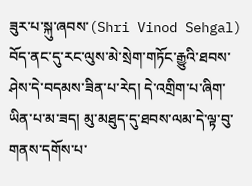ཟུར་པ་སྐུ་ཞབས་(Shri Vinod Sehgal) བོད་ནང་དུ་རང་ལུས་མེ་སྲེག་གཏོང་རྒྱུའི་ཐབས་ཤེས་དེ་བདམས་ཟིན་པ་རེད། དེ་འགྲིག་པ་ཞིག་ཡིན་པ་མ་ཟད། མུ་མཐུད་དུ་ཐབས་ལམ་དེ་ལྟ་བུ་གནས་དགོས་པ་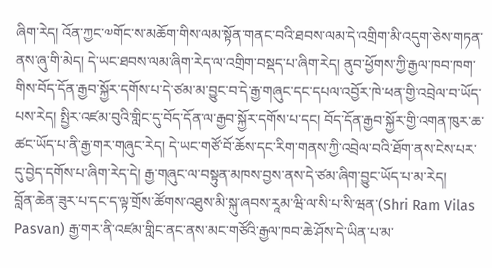ཞིག་རེད། འོན་ཀྱང་༧གོང་ས་མཆོག་གིས་ལམ་སྟོན་གནང་བའི་ཐབས་ལམ་དེ་འགྲིག་མི་འདུག་ཅེས་གཏན་ནས་ཞུ་གི་མེད། དེ་ཡང་ཐབས་ལམ་ཞིག་རེད་ལ་འགྲིག་བསྡད་པ་ཞིག་རེད། ནུབ་ཕྱོགས་ཀྱི་རྒྱལ་ཁབ་ཁག་གིས་བོད་དོན་རྒྱབ་སྐྱོར་དགོས་པ་དེ་ཙམ་མ་བྱུང་བ་དེ་རྒྱ་གཞུང་དང་དཔལ་འབྱོར་ཁེ་ཕན་གྱི་འབྲེལ་བ་ཡོད་པས་རེད། སྤྱིར་འཛམ་བུའི་གླིང་དུ་བོད་དོན་ལ་རྒྱབ་སྐྱོར་དགོས་པ་དང། བོད་དོན་རྒྱབ་སྐྱོར་གྱི་འགན་ཁུར་ཆ་ཚང་ཡོད་པ་ནི་རྒྱ་གར་གཞུང་རེད། དེ་ཡང་གཙོ་བོ་ཆོས་དང་རིག་གནས་ཀྱི་འབྲེལ་བའི་ཐོག་ནས་ངེས་པར་དུ་བྱེད་དགོས་པ་ཞིག་རེད་དེ། རྒྱ་གཞུང་ལ་བསྟུན་མཁས་བྱས་ནས་དེ་ཙམ་ཞིག་བྱུང་ཡོད་པ་མ་རེད།
བློན་ཆེན་ཟུར་པ་དང་ད་ལྟ་གྲོས་ཚོགས་འཐུས་མི་སྐུ་ཞབས་རཱམ་ཝི་ལ་སི་པ་སི་ཝན་(Shri Ram Vilas Pasvan) རྒྱ་གར་ནི་འཛམ་གླིང་ནང་ནས་མང་གཙོའི་རྒྱལ་ཁབ་ཆེ་ཤོས་དེ་ཡིན་པ་མ་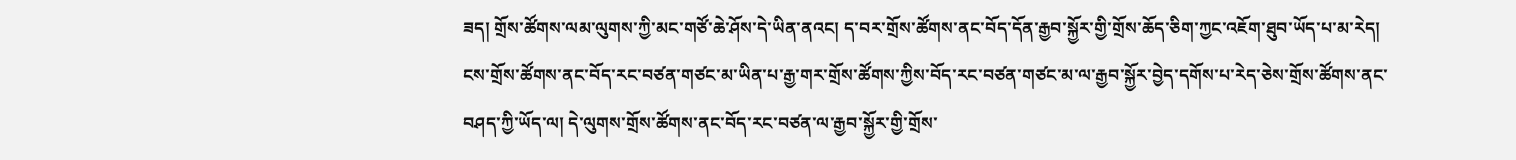ཟད། གྲོས་ཚོགས་ལམ་ལུགས་ཀྱི་མང་གཙོ་ཆེ་ཤོས་དེ་ཡིན་ནའང། ད་བར་གྲོས་ཚོགས་ནང་བོད་དོན་རྒྱབ་སྐྱོར་གྱི་གྲོས་ཆོད་ཅིག་ཀྱང་འཇོག་ཐུབ་ཡོད་པ་མ་རེད། ངས་གྲོས་ཚོགས་ནང་བོད་རང་བཙན་གཙང་མ་ཡིན་པ་རྒྱ་གར་གྲོས་ཚོགས་ཀྱིས་བོད་རང་བཙན་གཙང་མ་ལ་རྒྱབ་སྐྱོར་བྱེད་དགོས་པ་རེད་ཅེས་གྲོས་ཚོགས་ནང་བཤད་ཀྱི་ཡོད་ལ། དེ་ལུགས་གྲོས་ཚོགས་ནང་བོད་རང་བཙན་ལ་རྒྱབ་སྐྱོར་གྱི་གྲོས་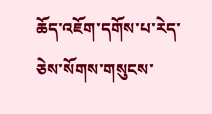ཆོད་འཇོག་དགོས་པ་རེད་ཅེས་སོགས་གསུངས་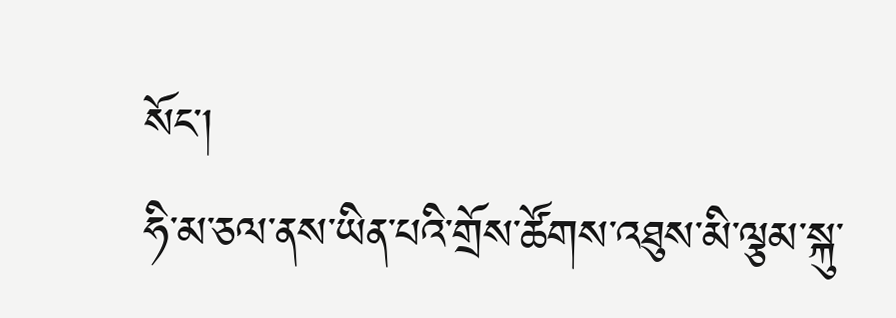སོང།
ཧི་མ་ཅལ་ནས་ཡིན་པའི་གྲོས་ཚོགས་འཐུས་མི་ལྕམ་སྐུ་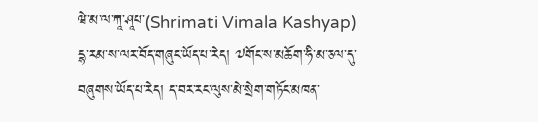ཝེ་མ་ལ་ཀཱ་ཤཱཔ་(Shrimati Vimala Kashyap) དྷ་རམ་ས་ལར་བོད་གཞུང་ཡོད་པ་རེད། ༧གོང་ས་མཆོག་ཧི་མ་ཅལ་དུ་བཞུགས་ཡོད་པ་རེད། ད་བར་རང་ལུས་མེ་སྲེག་གཏོང་མཁན་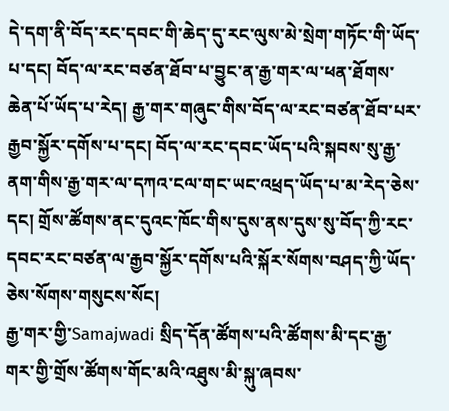དེ་དག་ནི་བོད་རང་དབང་གི་ཆེད་དུ་རང་ལུས་མེ་སྲེག་གཏོང་གི་ཡོད་པ་དང། བོད་ལ་རང་བཙན་ཐོབ་པ་བྱུང་ན་རྒྱ་གར་ལ་ཕན་ཐོགས་ཆེན་པོ་ཡོད་པ་རེད། རྒྱ་གར་གཞུང་གིས་བོད་ལ་རང་བཙན་ཐོབ་པར་རྒྱབ་སྐྱོར་དགོས་པ་དང། བོད་ལ་རང་དབང་ཡོད་པའི་སྐབས་སུ་རྒྱ་ནག་གིས་རྒྱ་གར་ལ་དཀའ་ངལ་གང་ཡང་འཕྲད་ཡོད་པ་མ་རེད་ཅེས་དང། གྲོས་ཚོགས་ནང་དུའང་ཁོང་གིས་དུས་ནས་དུས་སུ་བོད་ཀྱི་རང་དབང་རང་བཙན་ལ་རྒྱབ་སྐྱོར་དགོས་པའི་སྐོར་སོགས་བཤད་ཀྱི་ཡོད་ཅེས་སོགས་གསུངས་སོང།
རྒྱ་གར་གྱི་Samajwadi སྲིད་དོན་ཚོགས་པའི་ཚོགས་མི་དང་རྒྱ་གར་གྱི་གྲོས་ཚོགས་གོང་མའི་འཐུས་མི་སྐུ་ཞབས་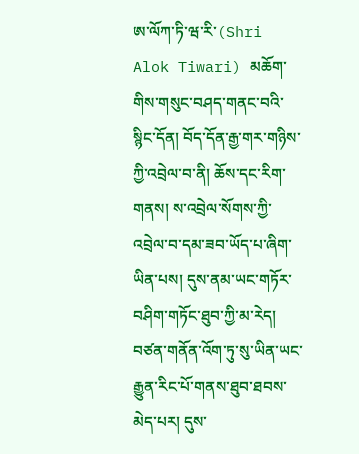ཨ་ལོཀ་ཏི་ཝ་རི་(Shri Alok Tiwari) མཆོག་གིས་གསུང་བཤད་གནང་བའི་སྙིང་དོན། བོད་དོན་རྒྱ་གར་གཉིས་ཀྱི་འབྲེལ་བ་ནི། ཆོས་དང་རིག་གནས། ས་འབྲེལ་སོགས་ཀྱི་འབྲེལ་བ་དམ་ཟབ་ཡོད་པ་ཞིག་ཡིན་པས། དུས་ནམ་ཡང་གཏོར་བཤིག་གཏོང་ཐུབ་ཀྱི་མ་རེད། བཙན་གནོན་འོག་ཏུ་སུ་ཡིན་ཡང་རྒྱུན་རིང་པོ་གནས་ཐུབ་ཐབས་མེད་པར། དུས་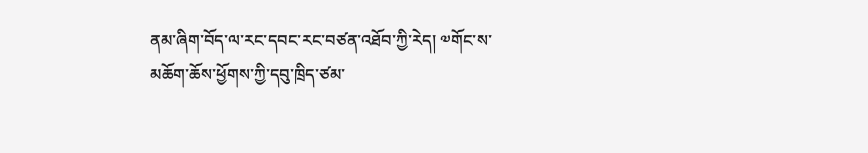ནམ་ཞིག་བོད་ལ་རང་དབང་རང་བཙན་འཐོབ་ཀྱི་རེད། ༧གོང་ས་མཆོག་ཆོས་ཕྱོགས་ཀྱི་དབུ་ཁྲིད་ཙམ་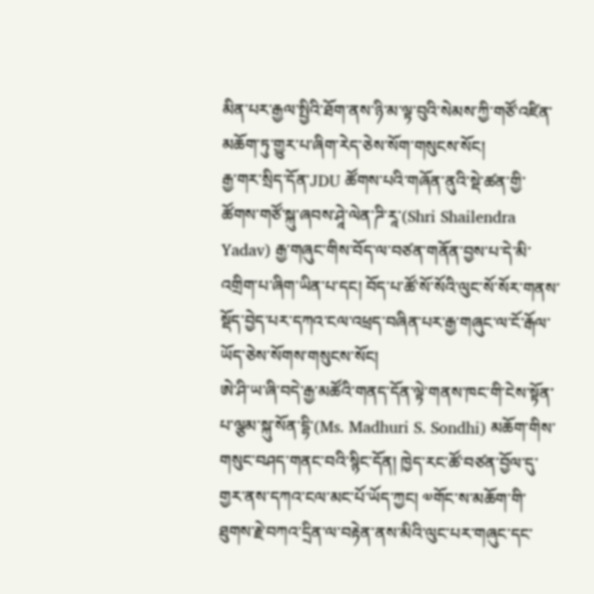མིན་པར་རྒྱལ་སྤྱིའི་ཐོག་ནས་ཉི་མ་ལྟ་བུའི་སེམས་ཀྱི་གཙོ་འཛིན་མཆོག་ཏུ་གྱུར་པ་ཞིག་རེད་ཅེས་སོག་གསུངས་སོང།
རྒྱ་གར་སྲིད་དོན་JDU ཚོགས་པའི་གཞོན་ནུའི་སྡེ་ཚན་གྱི་ཚོགས་གཙོ་སྐུ་ཞབས་ཤཱེ་ལེན་ཌི་རཱ་(Shri Shailendra Yadav) རྒྱ་གཞུང་གིས་བོད་ལ་བཙན་གནོན་བྱས་པ་དེ་མི་འགྲིག་པ་ཞིག་ཡིན་པ་དང། བོད་པ་ཚོ་སོ་སོའི་ལུང་སོ་སོར་གནས་སྡོད་བྱེད་པར་དཀའ་ངལ་འཕྲད་བཞིན་པར་རྒྱ་གཞུང་ལ་ངོ་རྒོལ་ཡོད་ཅེས་སོགས་གསུངས་སོང།
ཨེ་ཤི་ཡ་ཞི་བདེ་རྒྱ་མཚོའི་གནད་དོན་ལྟེ་གནས་ཁང་གི་ངེས་སྟོན་པ་ལྕམ་སྐུ་སོན་དྷི་(Ms. Madhuri S. Sondhi) མཆོག་གིས་གསུང་བཤད་གནང་བའི་སྙིང་དོན། ཁྱེད་རང་ཚོ་བཙན་བྱོལ་དུ་གྱར་ནས་དཀའ་ངལ་མང་པོ་ཡོད་ཀྱང། ༧གོང་ས་མཆོག་གི་ཐུགས་རྗེ་བཀའ་དྲིན་ལ་བརྟེན་ནས་མིའི་ལུང་པར་གཞུང་དང་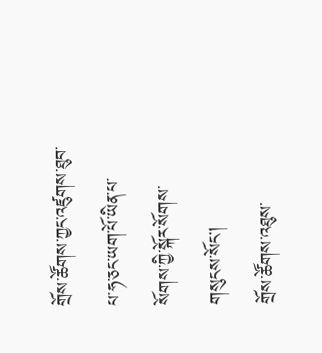གྲོས་ཚོགས་ཀྱང་འཛུགས་ཐུབ་པ་ཧ་ཅང་ཡག་པོ་ཡིན་པ་སོགས་ཀྱི་སྐོར་སོགས་གསུངས་སོང།
གྲོས་ཚོགས་འཐུས་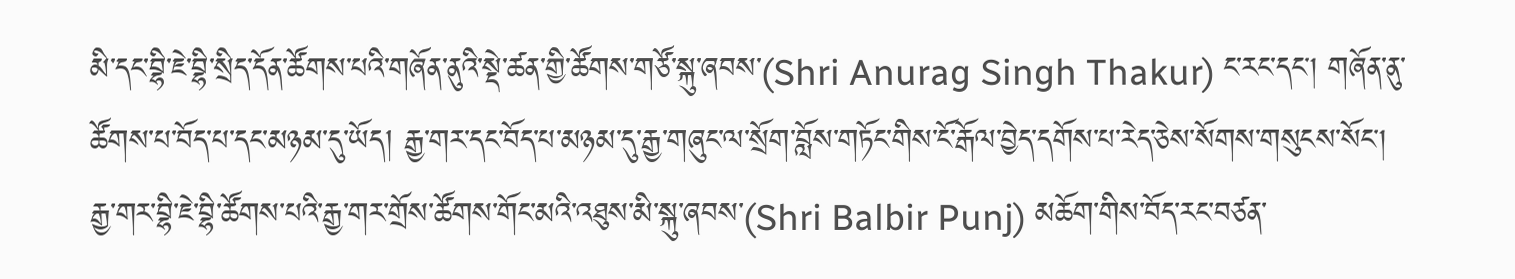མི་དང་བྷི་ཇེ་བྷི་སྲིད་དོན་ཚོགས་པའི་གཞོན་ནུའི་སྡེ་ཚན་གྱི་ཚོགས་གཙོ་སྐུ་ཞབས་(Shri Anurag Singh Thakur) ང་རང་དང། གཞོན་ནུ་ཚོགས་པ་བོད་པ་དང་མཉམ་དུ་ཡོད། རྒྱ་གར་དང་བོད་པ་མཉམ་དུ་རྒྱ་གཞུང་ལ་སྲོག་བློས་གཏོང་གིས་ངོ་རྒོལ་བྱེད་དགོས་པ་རེད་ཅེས་སོགས་གསུངས་སོང།
རྒྱ་གར་བྷི་ཇེ་བྷི་ཚོགས་པའི་རྒྱ་གར་གྲོས་ཚོགས་གོང་མའི་འཐུས་མི་སྐུ་ཞབས་(Shri Balbir Punj) མཆོག་གིས་བོད་རང་བཙན་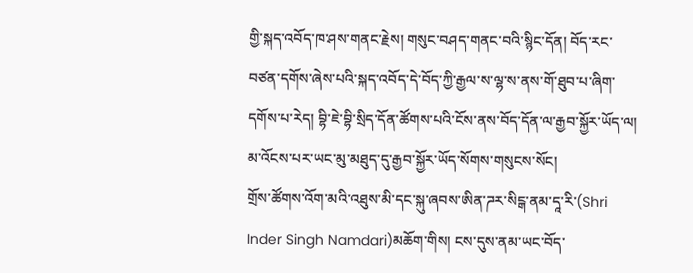གྱི་སྐད་འབོད་ཁ་ཤས་གནང་རྗེས། གསུང་བཤད་གནང་བའི་སྙིང་དོན། བོད་རང་བཙན་དགོས་ཞེས་པའི་སྐད་འབོད་དེ་བོད་ཀྱི་རྒྱལ་ས་ལྷ་ས་ནས་གོ་ཐུབ་པ་ཞིག་དགོས་པ་རེད། བྷི་ཇེ་བྷི་སྲིད་དོན་ཚོགས་པའི་ངོས་ནས་བོད་དོན་ལ་རྒྱབ་སྐྱོར་ཡོད་ལ། མ་འོངས་པར་ཡང་མུ་མཐུད་དུ་རྒྱབ་སྐྱོར་ཡོད་སོགས་གསུངས་སོང།
གྲོས་ཚོགས་འོག་མའི་འཐུས་མི་དང་སྐུ་ཞབས་ཨིན་ཌར་སིངྒ་ནམ་དཱ་རི་(Shri Inder Singh Namdari)མཆོག་གིས། ངས་དུས་ནམ་ཡང་བོད་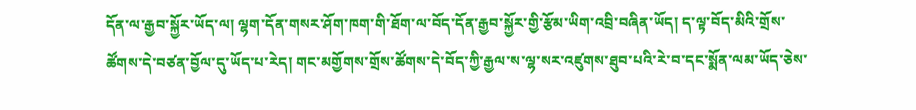དོན་ལ་རྒྱབ་སྐྱོར་ཡོད་ལ། ལྷག་དོན་གསར་ཤོག་ཁག་གི་ཐོག་ལ་བོད་དོན་རྒྱབ་སྐྱོར་གྱི་རྩོམ་ཡིག་འབྲི་བཞིན་ཡོད། ད་ལྟ་བོད་མིའི་གྲོས་ཚོགས་དེ་བཙན་བྱོལ་དུ་ཡོད་པ་རེད། གང་མགྱོགས་གྲོས་ཚོགས་དེ་བོད་ཀྱི་རྒྱལ་ས་ལྷ་སར་འཛུགས་ཐུབ་པའི་རེ་བ་དང་སྨོན་ལམ་ཡོད་ཅེས་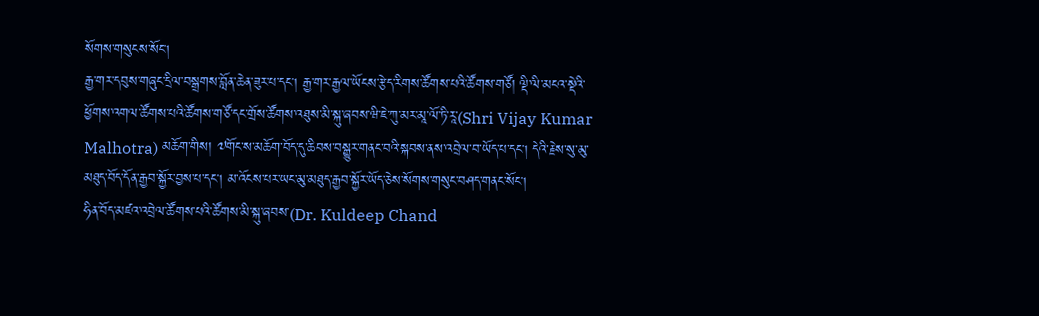སོགས་གསུངས་སོང།
རྒྱ་གར་དབུས་གཞུང་དྲིལ་བསྒྲགས་བློན་ཆེན་ཟུར་པ་དང། རྒྱ་གར་རྒྱལ་ཡོངས་རྩེད་རིགས་ཚོགས་པའི་ཚོགས་གཙོ། ལྡི་ལི་མངའ་སྡེའི་ཕྱོགས་འགལ་ཚོགས་པའི་ཚོགས་གཙོ་དང་གྲོས་ཚོགས་འཐུས་མི་སྐུ་ཞབས་ཝི་ཇེ་ཀུ་མར་མཱ་ལོ་ཏི་རཱ་(Shri Vijay Kumar Malhotra) མཆོག་གིས། ༧གོང་ས་མཆོག་བོད་དུ་ཆིབས་བསྒྱུར་གནང་བའི་སྐབས་ནས་འབྲེལ་བ་ཡོད་པ་དང། དེའི་རྗེས་སུ་མུ་མཐུད་བོད་དོན་རྒྱབ་སྐྱོར་བྱས་པ་དང། མ་འོངས་པར་ཡང་མུ་མཐུད་རྒྱབ་སྐྱོར་ཡོད་ཅེས་སོགས་གསུང་བཤད་གནང་སོང།
ཧིན་བོད་མཛའ་འབྲེལ་ཚོགས་པའི་ཚོགས་མི་སྐུ་ཞབས་(Dr. Kuldeep Chand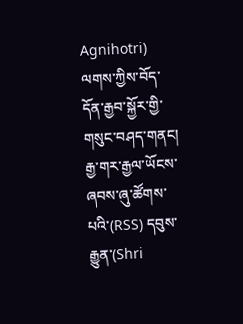Agnihotri) ལགས་ཀྱིས་བོད་དོན་རྒྱབ་སྐྱོར་གྱི་གསུང་བཤད་གནང།
རྒྱ་གར་རྒྱལ་ཡོངས་ཞབས་ཞུ་ཚོགས་པའི་(RSS) དབུས་རྒྱུན་(Shri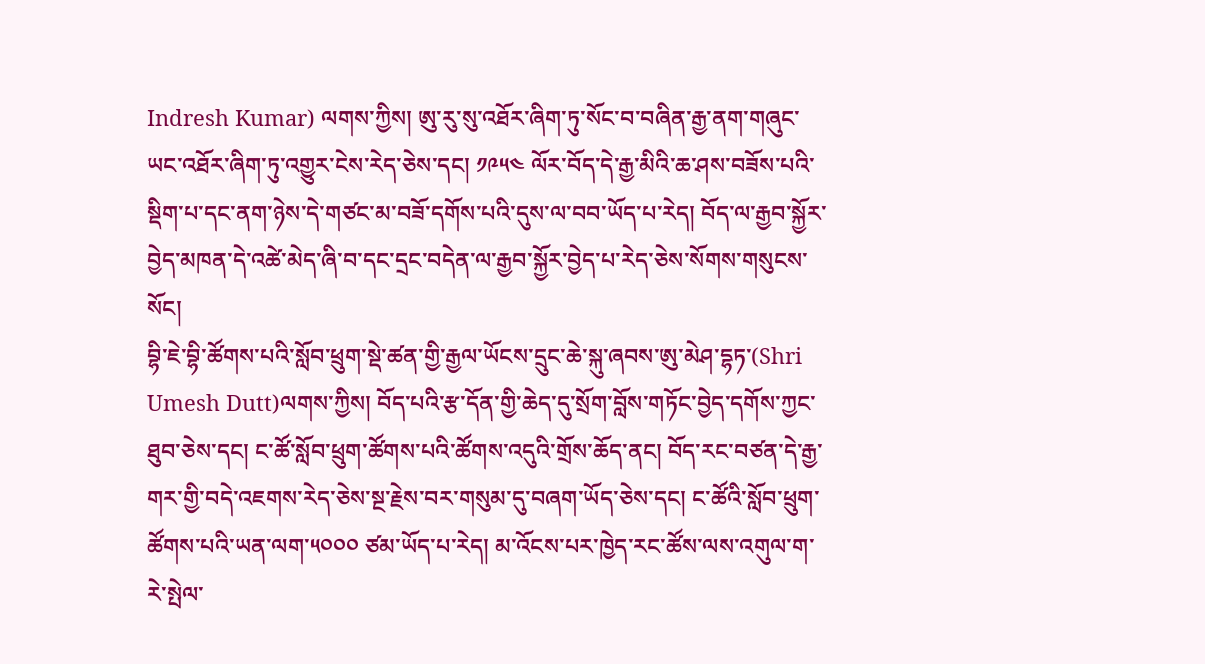Indresh Kumar) ལགས་ཀྱིས། ཨུ་རུ་སུ་འཐོར་ཞིག་ཏུ་སོང་བ་བཞིན་རྒྱ་ནག་གཞུང་ཡང་འཐོར་ཞིག་ཏུ་འགྱུར་ངེས་རེད་ཅེས་དང། ༡༩༥༤ ལོར་བོད་དེ་རྒྱ་མིའི་ཆ་ཤས་བཟོས་པའི་སྡིག་པ་དང་ནག་ཉེས་དེ་གཙང་མ་བཟོ་དགོས་པའི་དུས་ལ་བབ་ཡོད་པ་རེད། བོད་ལ་རྒྱབ་སྐྱོར་བྱེད་མཁན་དེ་འཚེ་མེད་ཞི་བ་དང་དྲང་བདེན་ལ་རྒྱབ་སྐྱོར་བྱེད་པ་རེད་ཅེས་སོགས་གསུངས་སོང།
བྷི་ཇེ་བྷི་ཚོགས་པའི་སློབ་ཕྲུག་སྡེ་ཚན་གྱི་རྒྱལ་ཡོངས་དྲུང་ཆེ་སྐུ་ཞབས་ཨུ་མེཤ་དྷཏ་(Shri Umesh Dutt)ལགས་ཀྱིས། བོད་པའི་རྩ་དོན་གྱི་ཆེད་དུ་སྲོག་བློས་གཏོང་བྱེད་དགོས་ཀྱང་ཐུབ་ཅེས་དང། ང་ཚོ་སློབ་ཕྲུག་ཚོགས་པའི་ཚོགས་འདུའི་གྲོས་ཆོད་ནང། བོད་རང་བཙན་དེ་རྒྱ་གར་གྱི་བདེ་འཇགས་རེད་ཅེས་སྔ་རྗེས་བར་གསུམ་དུ་བཞག་ཡོད་ཅེས་དང། ང་ཚོའི་སློབ་ཕྲུག་ཚོགས་པའི་ཡན་ལག་༥༠༠༠ ཙམ་ཡོད་པ་རེད། མ་འོངས་པར་ཁྱེད་རང་ཚོས་ལས་འགུལ་ག་རེ་སྤེལ་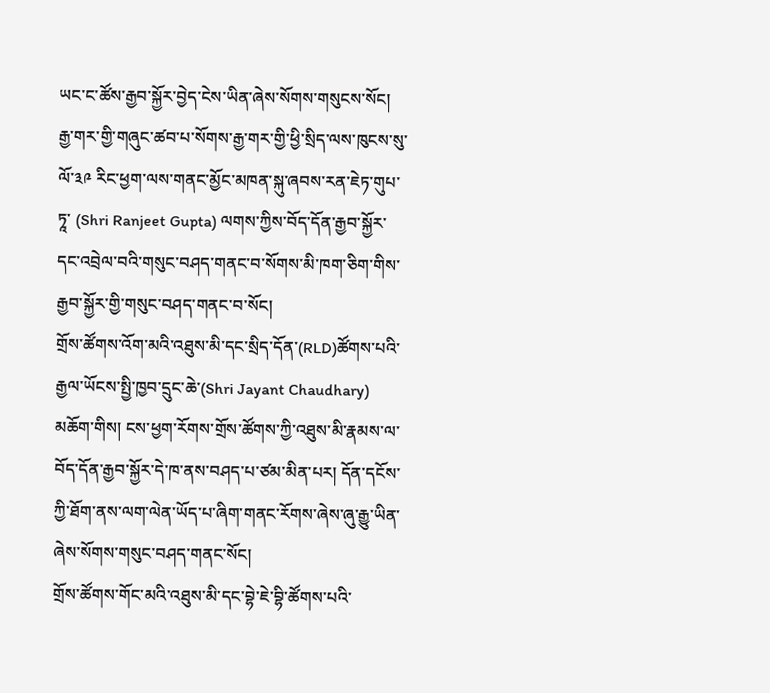ཡང་ང་ཚོས་རྒྱབ་སྐྱོར་བྱེད་ངེས་ཡིན་ཞེས་སོགས་གསུངས་སོང།
རྒྱ་གར་གྱི་གཞུང་ཚབ་པ་སོགས་རྒྱ་གར་གྱི་ཕྱི་སྲིད་ལས་ཁུངས་སུ་ལོ་༣༩ རིང་ཕྱག་ལས་གནང་མྱོང་མཁན་སྐུ་ཞབས་རན་ཇེཏ་གུཔ་ཏཱ་ (Shri Ranjeet Gupta) ལགས་ཀྱིས་བོད་དོན་རྒྱབ་སྐྱོར་དང་འབྲེལ་བའི་གསུང་བཤད་གནང་བ་སོགས་མི་ཁག་ཅིག་གིས་རྒྱབ་སྐྱོར་གྱི་གསུང་བཤད་གནང་བ་སོང།
གྲོས་ཚོགས་འོག་མའི་འཐུས་མི་དང་སྲིད་དོན་(RLD)ཚོགས་པའི་རྒྱལ་ཡོངས་སྤྱི་ཁྱབ་དྲུང་ཆེ་(Shri Jayant Chaudhary) མཆོག་གིས། ངས་ཕྱག་རོགས་གྲོས་ཚོགས་ཀྱི་འཐུས་མི་རྣམས་ལ་བོད་དོན་རྒྱབ་སྐྱོར་དེ་ཁ་ནས་བཤད་པ་ཙམ་མིན་པར། དོན་དངོས་ཀྱི་ཐོག་ནས་ལག་ལེན་ཡོད་པ་ཞིག་གནང་རོགས་ཞེས་ཞུ་རྒྱུ་ཡིན་ཞེས་སོགས་གསུང་བཤད་གནང་སོང།
གྲོས་ཚོགས་གོང་མའི་འཐུས་མི་དང་བྷེ་ཇེ་བྷི་ཚོགས་པའི་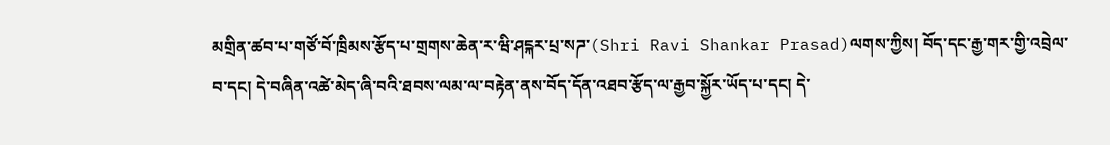མགྲིན་ཚབ་པ་གཙོ་བོ་ཁྲིམས་རྩོད་པ་གྲགས་ཆེན་ར་ཝི་ཤངྐར་པྲ་སཌ་(Shri Ravi Shankar Prasad)ལགས་ཀྱིས། བོད་དང་རྒྱ་གར་གྱི་འབྲེལ་བ་དང། དེ་བཞིན་འཚེ་མེད་ཞི་བའི་ཐབས་ལམ་ལ་བརྟེན་ནས་བོད་དོན་འཐབ་རྩོད་ལ་རྒྱབ་སྐྱོར་ཡོད་པ་དང། དེ་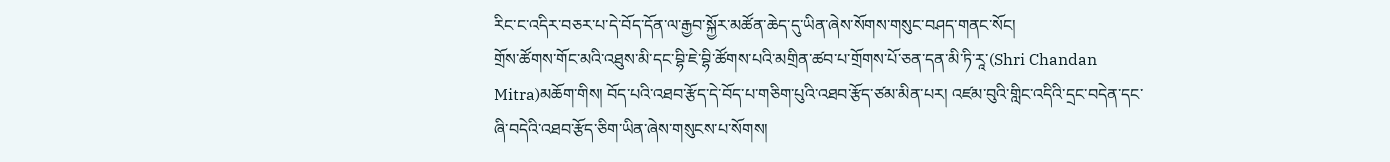རིང་ང་འདིར་བཅར་པ་དེ་བོད་དོན་ལ་རྒྱབ་སྐྱོར་མཚོན་ཆེད་དུ་ཡིན་ཞེས་སོགས་གསུང་བཤད་གནང་སོང།
གྲོས་ཚོགས་གོང་མའི་འཐུས་མི་དང་བྷི་ཇེ་བྷི་ཚོགས་པའི་མགྲིན་ཚབ་པ་གྲོགས་པོ་ཅན་དན་མི་ཏི་རཱ་(Shri Chandan Mitra)མཆོག་གིས། བོད་པའི་འཐབ་རྩོད་དེ་བོད་པ་གཅིག་པུའི་འཐབ་རྩོད་ཙམ་མིན་པར། འཛམ་བུའི་གླིང་འདིའི་དྲང་བདེན་དང་ཞི་བདེའི་འཐབ་རྩོད་ཅིག་ཡིན་ཞེས་གསུངས་པ་སོགས།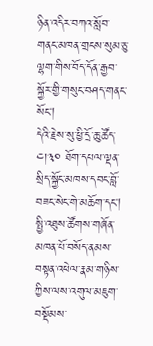ཉིན་འདིར་བཀའ་སློབ་གནང་མཁན་གྲངས་སུམ་ཅུ་ལྷག་གིས་བོད་དོན་རྒྱབ་སྐྱོར་གྱི་གསུང་བཤད་གནང་སོང།
དེའི་རྗེས་སུ་ཕྱི་དྲོ་ཆུ་ཚོད་༤།༣༠ ཐོག་དཔལ་ལྡན་སྲིད་སྐྱོང་མཁས་དབང་བློ་བཟང་སེང་གེ་མཆོག་དང། སྤྱི་འཐུས་ཚོགས་གཞོན་མཁན་པོ་བསོད་ནམས་བསྟན་འཕེལ་རྣམ་གཉིས་ཀྱིས་ལས་འགུལ་མཇུག་བསྡོམས་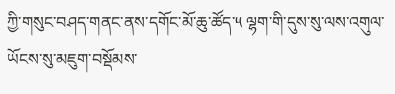ཀྱི་གསུང་བཤད་གནང་ནས་དགོང་མོ་ཆུ་ཚོད་༥ ལྷག་གི་དུས་སུ་ལས་འགུལ་ཡོངས་སུ་མཇུག་བསྡོམས་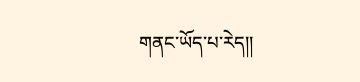གནང་ཡོད་པ་རེད།།